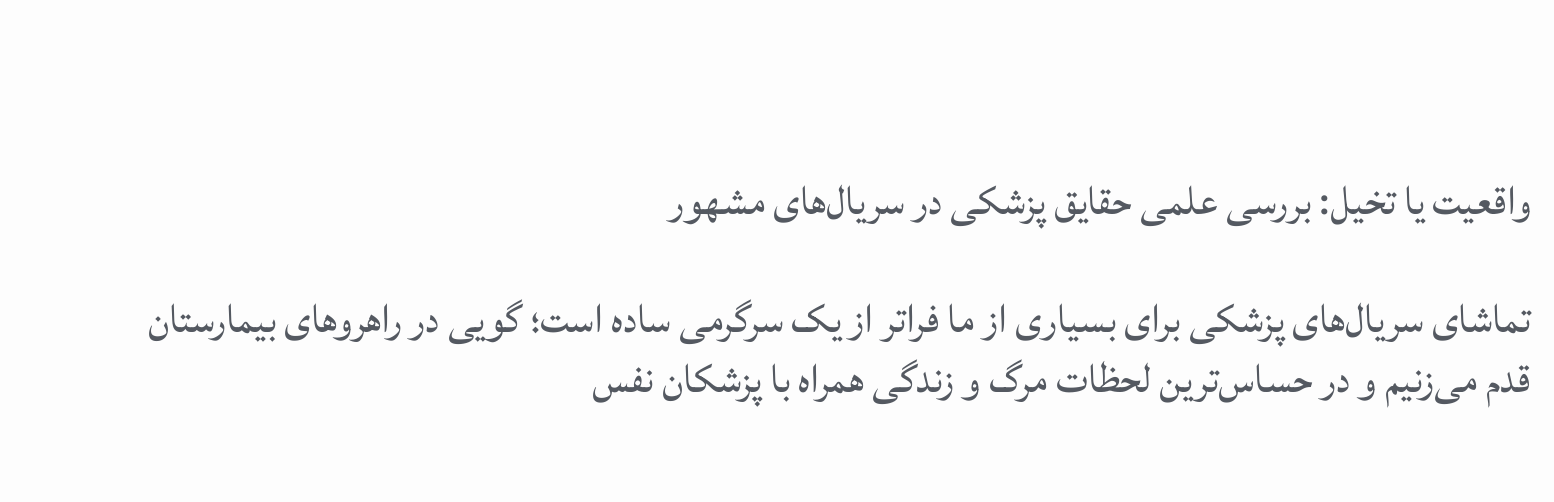واقعیت یا تخیل: بررسی علمی حقایق پزشکی در سریال‌های مشهور

تماشای سریال‌های پزشکی برای بسیاری از ما فراتر از یک سرگرمی ساده است؛ گویی در راهروهای بیمارستان قدم می‌زنیم و در حساس‌ترین لحظات مرگ و زندگی همراه با پزشکان نفس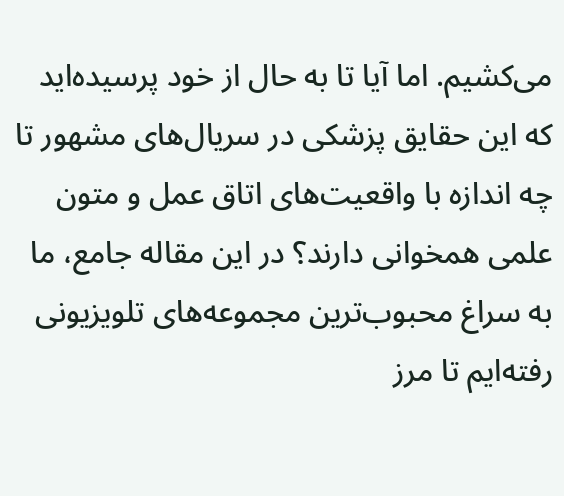می‌کشیم. اما آیا تا به حال از خود پرسیده‌اید که این حقایق پزشکی در سریال‌های مشهور تا چه اندازه با واقعیت‌های اتاق عمل و متون علمی همخوانی دارند؟ در این مقاله جامع، ما به سراغ محبوب‌ترین مجموعه‌های تلویزیونی رفته‌ایم تا مرز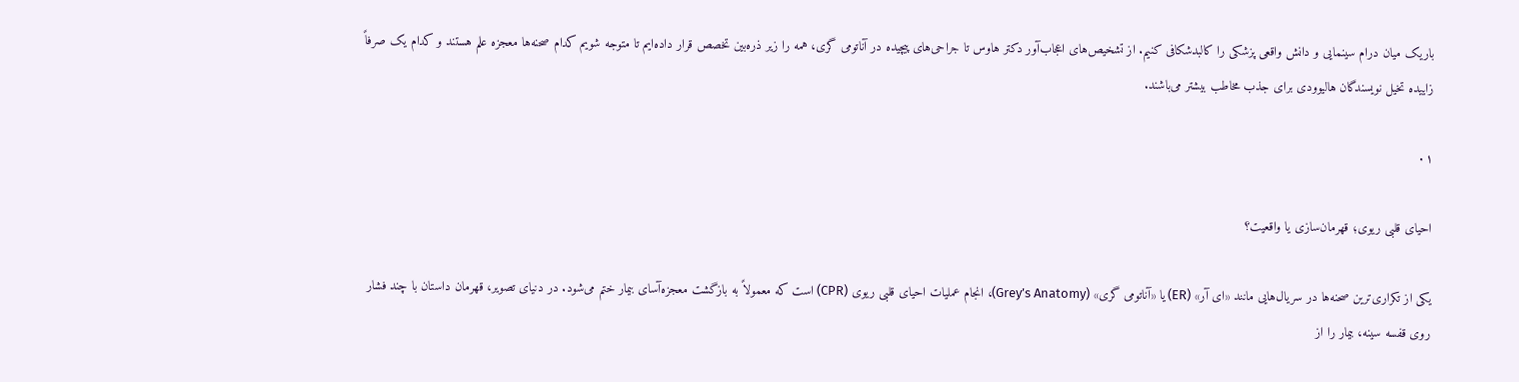باریک میان درام سینمایی و دانش واقعی پزشکی را کالبدشکافی کنیم. از تشخیص‌های اعجاب‌آور دکتر هاوس تا جراحی‌های پیچیده در آناتومی گری، همه را زیر ذره‌بین تخصص قرار داده‌ایم تا متوجه شویم کدام صحنه‌ها معجزه علم هستند و کدام یک صرفاً زاییده تخیل نویسندگان هالیوودی برای جذب مخاطب بیشتر می‌باشند.

۰۱

احیای قلبی ریوی؛ قهرمان‌سازی یا واقعیت؟

یکی از تکراری‌ترین صحنه‌ها در سریال‌هایی مانند «ای آر» (ER) یا «آناتومی گری» (Grey’s Anatomy)، انجام عملیات احیای قلبی ریوی (CPR) است که معمولاً به بازگشت معجزه‌آسای بیمار ختم می‌شود. در دنیای تصویر، قهرمان داستان با چند فشار روی قفسه سینه، بیمار را از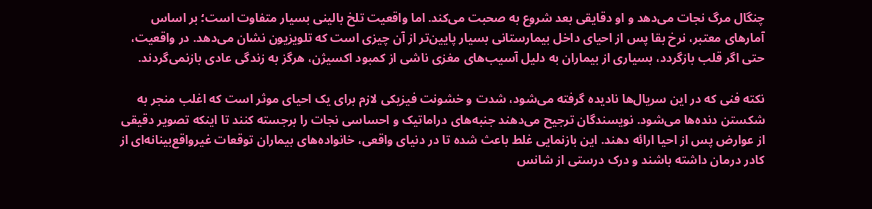چنگال مرگ نجات می‌دهد و او دقایقی بعد شروع به صحبت می‌کند. اما واقعیت تلخ بالینی بسیار متفاوت است؛ بر اساس آمارهای معتبر، نرخ بقا پس از احیای داخل بیمارستانی بسیار پایین‌تر از آن چیزی است که تلویزیون نشان می‌دهد. در واقعیت، حتی اگر قلب بازگردد، بسیاری از بیماران به دلیل آسیب‌های مغزی ناشی از کمبود اکسیژن، هرگز به زندگی عادی بازنمی‌گردند.

نکته فنی که در این سریال‌ها نادیده گرفته می‌شود، شدت و خشونت فیزیکی لازم برای یک احیای موثر است که اغلب منجر به شکستن دنده‌ها می‌شود. نویسندگان ترجیح می‌دهند جنبه‌های دراماتیک و احساسی نجات را برجسته کنند تا اینکه تصویر دقیقی از عوارض پس از احیا ارائه دهند. این بازنمایی غلط باعث شده تا در دنیای واقعی، خانواده‌های بیماران توقعات غیرواقع‌بینانه‌ای از کادر درمان داشته باشند و درک درستی از شانس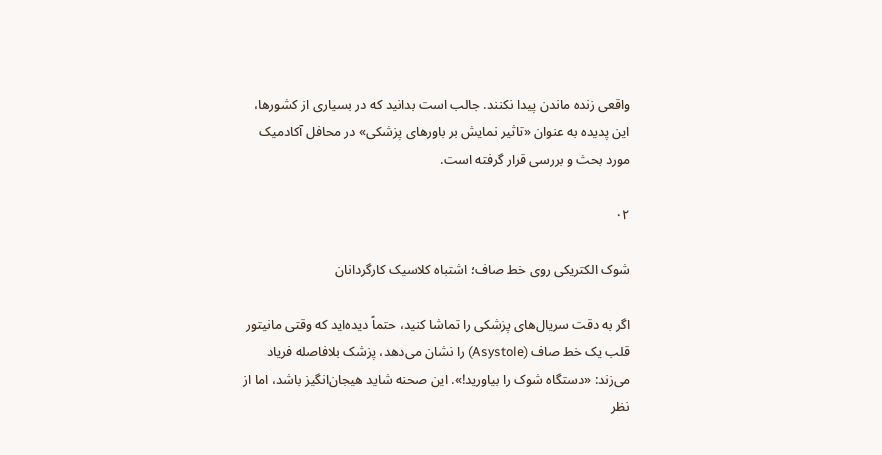واقعی زنده ماندن پیدا نکنند. جالب است بدانید که در بسیاری از کشورها، این پدیده به عنوان «تاثیر نمایش بر باورهای پزشکی» در محافل آکادمیک مورد بحث و بررسی قرار گرفته است.

۰۲

شوک الکتریکی روی خط صاف؛ اشتباه کلاسیک کارگردانان

اگر به دقت سریال‌های پزشکی را تماشا کنید، حتماً دیده‌اید که وقتی مانیتور قلب یک خط صاف (Asystole) را نشان می‌دهد، پزشک بلافاصله فریاد می‌زند: «دستگاه شوک را بیاورید!». این صحنه شاید هیجان‌انگیز باشد، اما از نظر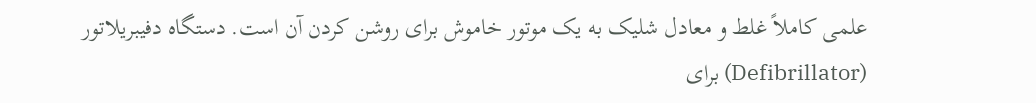علمی کاملاً غلط و معادل شلیک به یک موتور خاموش برای روشن کردن آن است. دستگاه دفیبریلاتور (Defibrillator) برای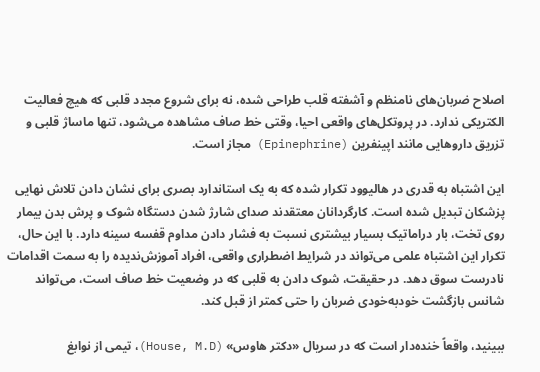اصلاح ضربان‌های نامنظم و آشفته قلب طراحی شده، نه برای شروع مجدد قلبی که هیچ فعالیت الکتریکی ندارد. در پروتکل‌های واقعی احیا، وقتی خط صاف مشاهده می‌شود، تنها ماساژ قلبی و تزریق داروهایی مانند اپینفرین (Epinephrine) مجاز است.

این اشتباه به قدری در هالیوود تکرار شده که به یک استاندارد بصری برای نشان دادن تلاش نهایی پزشکان تبدیل شده است. کارگردانان معتقدند صدای شارژ شدن دستگاه شوک و پرش بدن بیمار روی تخت، بار دراماتیک بسیار بیشتری نسبت به فشار دادن مداوم قفسه سینه دارد. با این حال، تکرار این اشتباه علمی می‌تواند در شرایط اضطراری واقعی، افراد آموزش‌ندیده را به سمت اقدامات نادرست سوق دهد. در حقیقت، شوک دادن به قلبی که در وضعیت خط صاف است، می‌تواند شانس بازگشت خودبه‌خودی ضربان را حتی کمتر از قبل کند.

ببینید، واقعاً خنده‌دار است که در سریال «دکتر هاوس» (House, M.D)، تیمی از نوابغ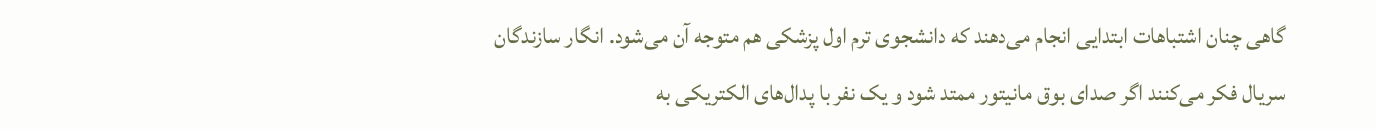گاهی چنان اشتباهات ابتدایی انجام می‌دهند که دانشجوی ترم اول پزشکی هم متوجه آن می‌شود. انگار سازندگان سریال فکر می‌کنند اگر صدای بوق مانیتور ممتد شود و یک نفر با پدال‌های الکتریکی به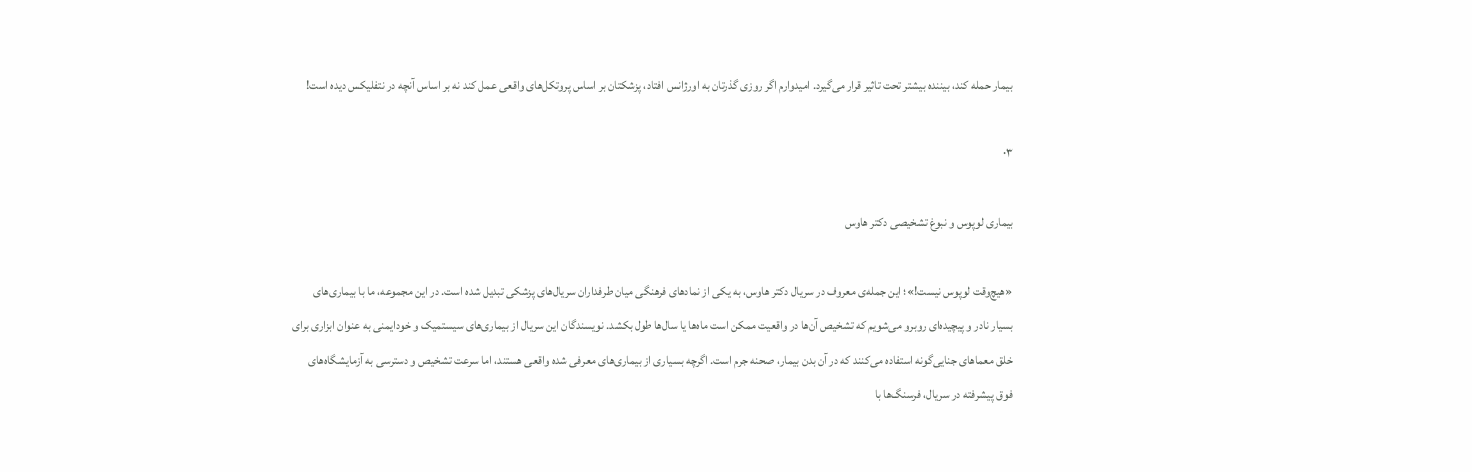بیمار حمله کند، بیننده بیشتر تحت تاثیر قرار می‌گیرد. امیدوارم اگر روزی گذرتان به اورژانس افتاد، پزشکتان بر اساس پروتکل‌های واقعی عمل کند نه بر اساس آنچه در نتفلیکس دیده است!

۰۳

بیماری لوپوس و نبوغ تشخیصی دکتر هاوس

«هیچ‌وقت لوپوس نیست!»؛ این جمله‌ی معروف در سریال دکتر هاوس، به یکی از نمادهای فرهنگی میان طرفداران سریال‌های پزشکی تبدیل شده است. در این مجموعه، ما با بیماری‌های بسیار نادر و پیچیده‌ای روبرو می‌شویم که تشخیص آن‌ها در واقعیت ممکن است ماه‌ها یا سال‌ها طول بکشد. نویسندگان این سریال از بیماری‌های سیستمیک و خودایمنی به عنوان ابزاری برای خلق معماهای جنایی‌گونه استفاده می‌کنند که در آن بدن بیمار، صحنه جرم است. اگرچه بسیاری از بیماری‌های معرفی شده واقعی هستند، اما سرعت تشخیص و دسترسی به آزمایشگاه‌های فوق پیشرفته در سریال، فرسنگ‌ها با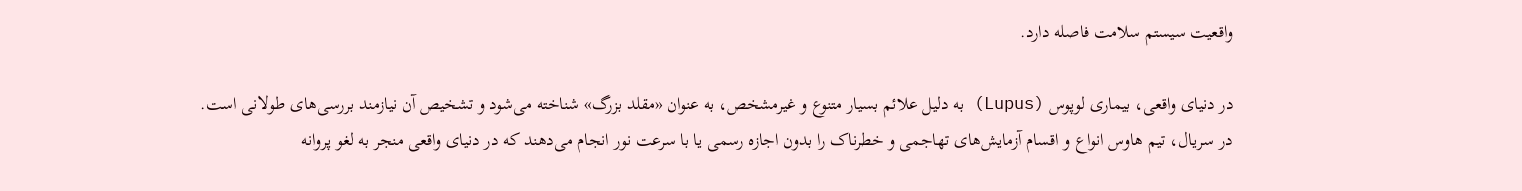واقعیت سیستم سلامت فاصله دارد.

در دنیای واقعی، بیماری لوپوس (Lupus) به دلیل علائم بسیار متنوع و غیرمشخص، به عنوان «مقلد بزرگ» شناخته می‌شود و تشخیص آن نیازمند بررسی‌های طولانی است. در سریال، تیم هاوس انواع و اقسام آزمایش‌های تهاجمی و خطرناک را بدون اجازه رسمی یا با سرعت نور انجام می‌دهند که در دنیای واقعی منجر به لغو پروانه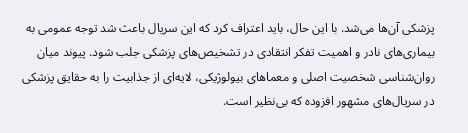پزشکی آن‌ها می‌شد. با این حال، باید اعتراف کرد که این سریال باعث شد توجه عمومی به بیماری‌های نادر و اهمیت تفکر انتقادی در تشخیص‌های پزشکی جلب شود. پیوند میان روان‌شناسی شخصیت اصلی و معماهای بیولوژیکی، لایه‌ای از جذابیت را به حقایق پزشکی در سریال‌های مشهور افزوده که بی‌نظیر است.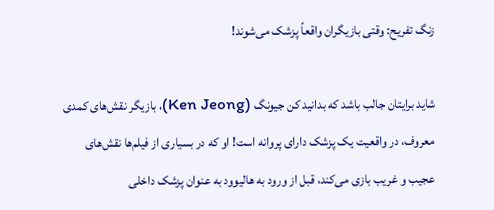زنگ تفریح: وقتی بازیگران واقعاً پزشک می‌شوند!

شاید برایتان جالب باشد که بدانید کن جیونگ (Ken Jeong)، بازیگر نقش‌های کمدی معروف، در واقعیت یک پزشک دارای پروانه است! او که در بسیاری از فیلم‌ها نقش‌های عجیب و غریب بازی می‌کند، قبل از ورود به هالیوود به عنوان پزشک داخلی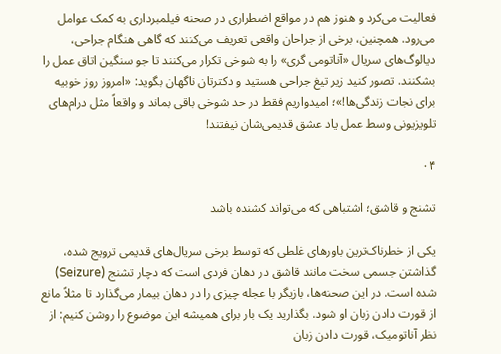فعالیت می‌کرد و هنوز هم در مواقع اضطراری در صحنه فیلمبرداری به کمک عوامل می‌رود. همچنین، برخی از جراحان واقعی تعریف می‌کنند که گاهی هنگام جراحی، دیالوگ‌های سریال «آناتومی گری» را به شوخی تکرار می‌کنند تا جو سنگین اتاق عمل را بشکنند. تصور کنید زیر تیغ جراحی هستید و دکترتان ناگهان بگوید: «امروز روز خوبیه برای نجات زندگی‌ها!»؛ امیدواریم فقط در حد شوخی باقی بماند و واقعاً مثل درام‌های تلویزیونی وسط عمل یاد عشق قدیمی‌شان نیفتند!

۰۴

تشنج و قاشق؛ اشتباهی که می‌تواند کشنده باشد

یکی از خطرناک‌ترین باورهای غلطی که توسط برخی سریال‌های قدیمی ترویج شده، گذاشتن جسمی سخت مانند قاشق در دهان فردی است که دچار تشنج (Seizure) شده است. در این صحنه‌ها، بازیگر با عجله چیزی را در دهان بیمار می‌گذارد تا مثلاً مانع از قورت دادن زبان او شود. بگذارید یک بار برای همیشه این موضوع را روشن کنیم: از نظر آناتومیک، قورت دادن زبان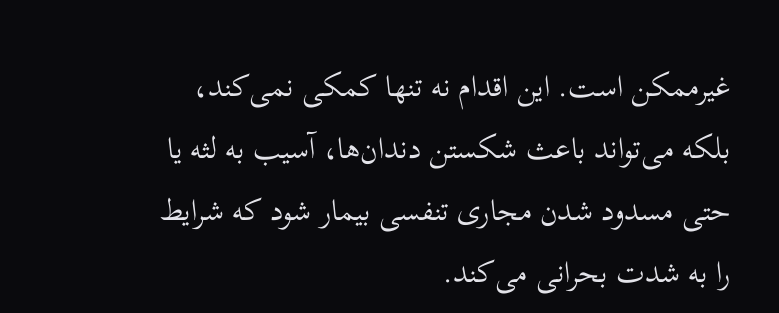غیرممکن است. این اقدام نه تنها کمکی نمی‌کند، بلکه می‌تواند باعث شکستن دندان‌ها، آسیب به لثه یا حتی مسدود شدن مجاری تنفسی بیمار شود که شرایط را به شدت بحرانی می‌کند.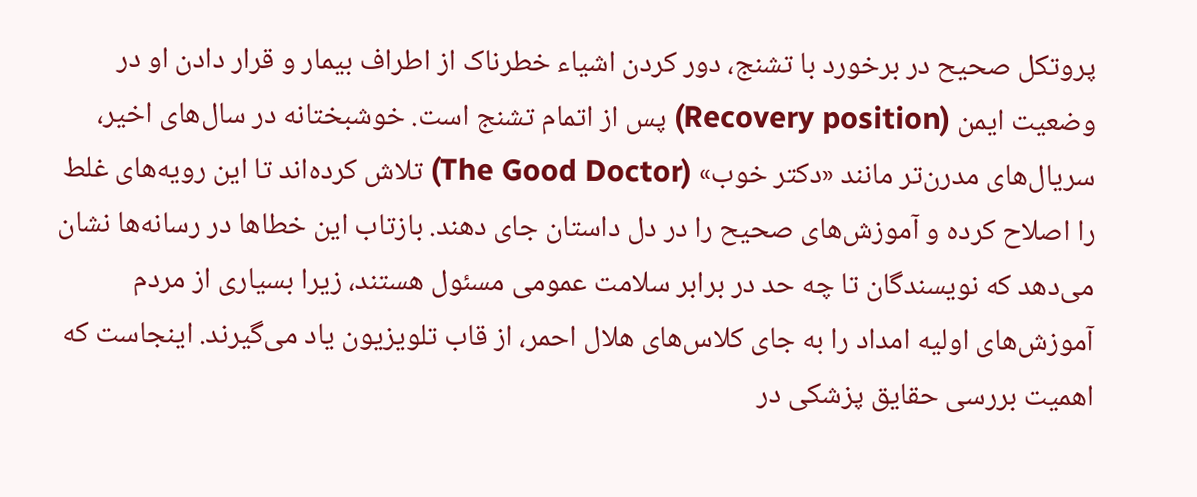پروتکل صحیح در برخورد با تشنج، دور کردن اشیاء خطرناک از اطراف بیمار و قرار دادن او در وضعیت ایمن (Recovery position) پس از اتمام تشنج است. خوشبختانه در سال‌های اخیر، سریال‌های مدرن‌تر مانند «دکتر خوب» (The Good Doctor) تلاش کرده‌اند تا این رویه‌های غلط را اصلاح کرده و آموزش‌های صحیح را در دل داستان جای دهند. بازتاب این خطاها در رسانه‌ها نشان می‌دهد که نویسندگان تا چه حد در برابر سلامت عمومی مسئول هستند، زیرا بسیاری از مردم آموزش‌های اولیه امداد را به جای کلاس‌های هلال احمر، از قاب تلویزیون یاد می‌گیرند. اینجاست که اهمیت بررسی حقایق پزشکی در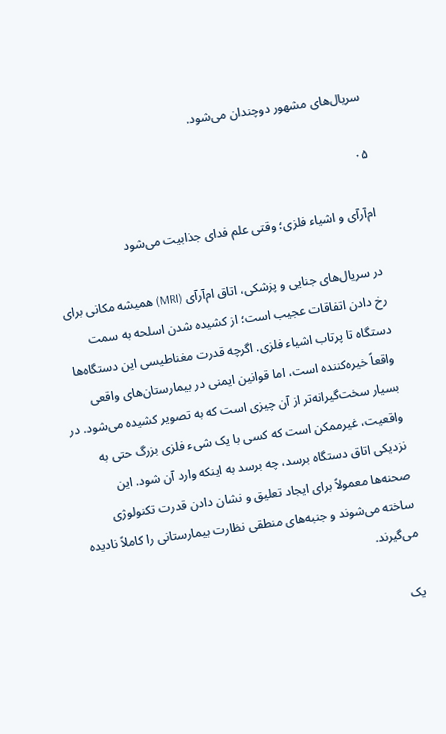سریال‌های مشهور دوچندان می‌شود.

۰۵

ام‌آر‌آی و اشیاء فلزی؛ وقتی علم فدای جذابیت می‌شود

در سریال‌های جنایی و پزشکی، اتاق ام‌آر‌آی (MRI) همیشه مکانی برای رخ دادن اتفاقات عجیب است؛ از کشیده شدن اسلحه به سمت دستگاه تا پرتاب اشیاء فلزی. اگرچه قدرت مغناطیسی این دستگاه‌ها واقعاً خیره‌کننده است، اما قوانین ایمنی در بیمارستان‌های واقعی بسیار سخت‌گیرانه‌تر از آن چیزی است که به تصویر کشیده می‌شود. در واقعیت، غیرممکن است که کسی با یک شیء فلزی بزرگ حتی به نزدیکی اتاق دستگاه برسد، چه برسد به اینکه وارد آن شود. این صحنه‌ها معمولاً برای ایجاد تعلیق و نشان دادن قدرت تکنولوژی ساخته می‌شوند و جنبه‌های منطقی نظارت بیمارستانی را کاملاً نادیده می‌گیرند.

یک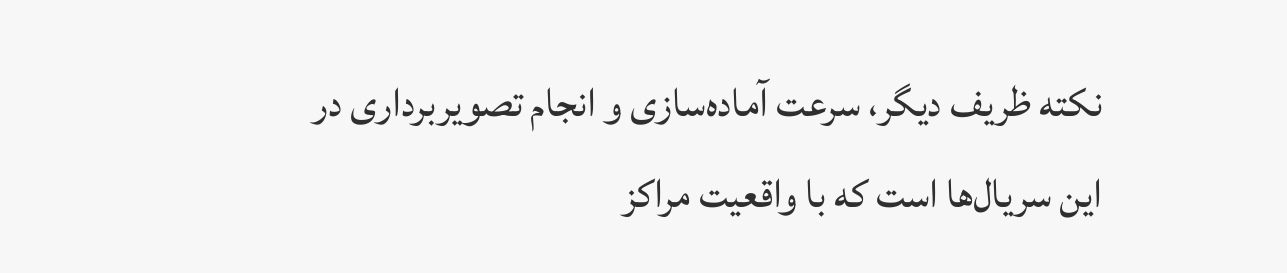نکته ظریف دیگر، سرعت آماده‌سازی و انجام تصویربرداری در این سریال‌ها است که با واقعیت مراکز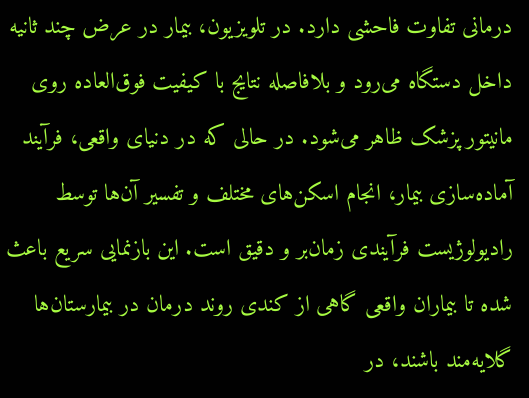درمانی تفاوت فاحشی دارد. در تلویزیون، بیمار در عرض چند ثانیه داخل دستگاه می‌رود و بلافاصله نتایج با کیفیت فوق‌العاده روی مانیتور پزشک ظاهر می‌شود. در حالی که در دنیای واقعی، فرآیند آماده‌سازی بیمار، انجام اسکن‌های مختلف و تفسیر آن‌ها توسط رادیولوژیست فرآیندی زمان‌بر و دقیق است. این بازنمایی سریع باعث شده تا بیماران واقعی گاهی از کندی روند درمان در بیمارستان‌ها گلایه‌مند باشند، در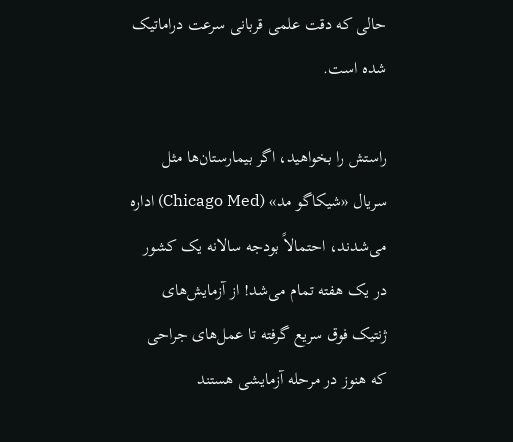حالی که دقت علمی قربانی سرعت دراماتیک شده است.

راستش را بخواهید، اگر بیمارستان‌ها مثل سریال «شیکاگو مد» (Chicago Med) اداره می‌شدند، احتمالاً بودجه سالانه یک کشور در یک هفته تمام می‌شد! از آزمایش‌های ژنتیک فوق سریع گرفته تا عمل‌های جراحی که هنوز در مرحله آزمایشی هستند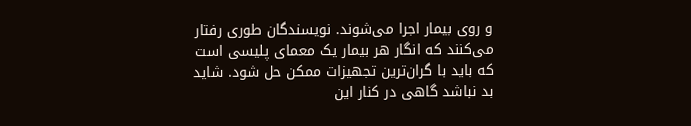و روی بیمار اجرا می‌شوند. نویسندگان طوری رفتار می‌کنند که انگار هر بیمار یک معمای پلیسی است که باید با گران‌ترین تجهیزات ممکن حل شود. شاید بد نباشد گاهی در کنار این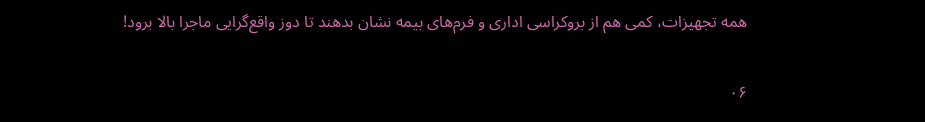همه تجهیزات، کمی هم از بروکراسی اداری و فرم‌های بیمه نشان بدهند تا دوز واقع‌گرایی ماجرا بالا برود!

۰۶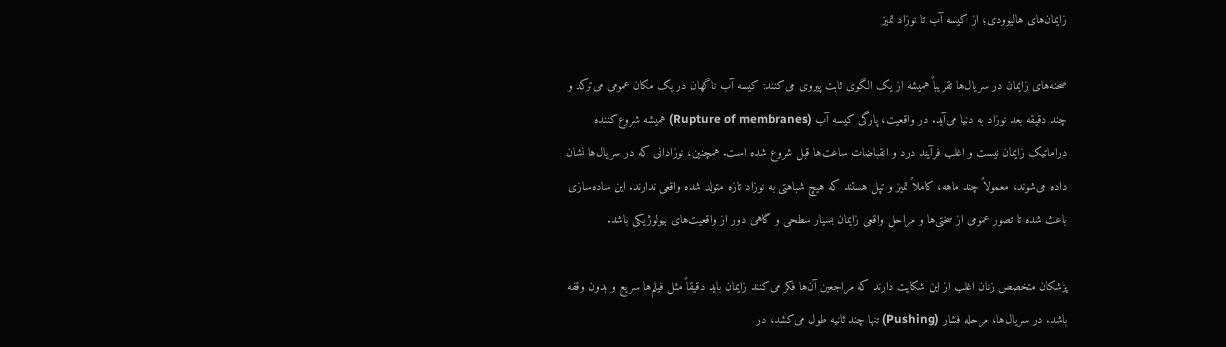زایمان‌های هالیوودی؛ از کیسه آب تا نوزاد تمیز

صحنه‌های زایمان در سریال‌ها تقریباً همیشه از یک الگوی ثابت پیروی می‌کنند: کیسه آب ناگهان در یک مکان عمومی می‌ترکد و چند دقیقه بعد نوزاد به دنیا می‌آید. در واقعیت، پارگی کیسه آب (Rupture of membranes) همیشه شروع‌کننده دراماتیک زایمان نیست و اغلب فرآیند درد و انقباضات ساعت‌ها قبل شروع شده است. همچنین، نوزادانی که در سریال‌ها نشان داده می‌شوند، معمولاً چند ماهه، کاملاً تمیز و تپل هستند که هیچ شباهتی به نوزاد تازه متولد شده واقعی ندارند. این ساده‌سازی باعث شده تا تصور عمومی از سختی‌ها و مراحل واقعی زایمان بسیار سطحی و گاهی دور از واقعیت‌های بیولوژیکی باشد.

پزشکان متخصص زنان اغلب از این شکایت دارند که مراجعین آن‌ها فکر می‌کنند زایمان باید دقیقاً مثل فیلم‌ها سریع و بدون وقفه باشد. در سریال‌ها، مرحله فشار (Pushing) تنها چند ثانیه طول می‌کشد، در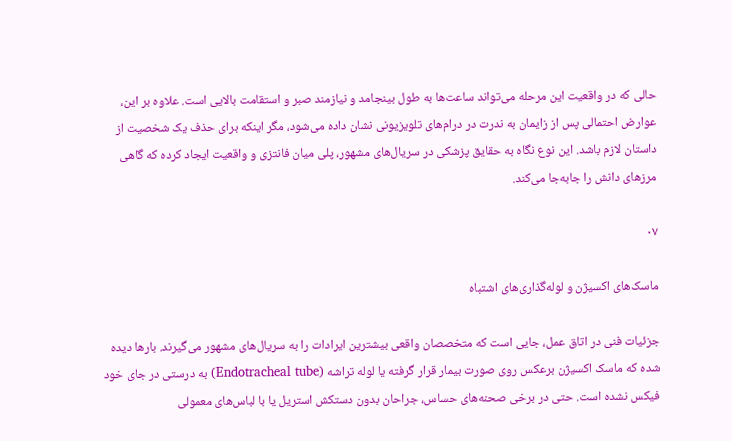حالی که در واقعیت این مرحله می‌تواند ساعت‌ها به طول بینجامد و نیازمند صبر و استقامت بالایی است. علاوه بر این، عوارض احتمالی پس از زایمان به ندرت در درام‌های تلویزیونی نشان داده می‌شود، مگر اینکه برای حذف یک شخصیت از داستان لازم باشد. این نوع نگاه به حقایق پزشکی در سریال‌های مشهور، پلی میان فانتزی و واقعیت ایجاد کرده که گاهی مرزهای دانش را جابه‌جا می‌کند.

۰۷

ماسک‌های اکسیژن و لوله‌گذاری‌های اشتباه

جزئیات فنی در اتاق عمل، جایی است که متخصصان واقعی بیشترین ایرادات را به سریال‌های مشهور می‌گیرند. بارها دیده شده که ماسک اکسیژن برعکس روی صورت بیمار قرار گرفته یا لوله تراشه (Endotracheal tube) به درستی در جای خود فیکس نشده است. حتی در برخی صحنه‌های حساس، جراحان بدون دستکش استریل یا با لباس‌های معمولی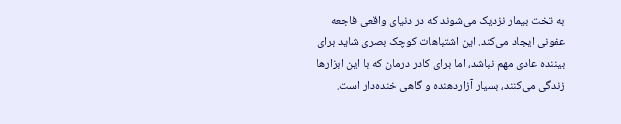به تخت بیمار نزدیک می‌شوند که در دنیای واقعی فاجعه عفونی ایجاد می‌کند. این اشتباهات کوچک بصری شاید برای بیننده عادی مهم نباشد، اما برای کادر درمان که با این ابزارها زندگی می‌کنند، بسیار آزاردهنده و گاهی خنده‌دار است.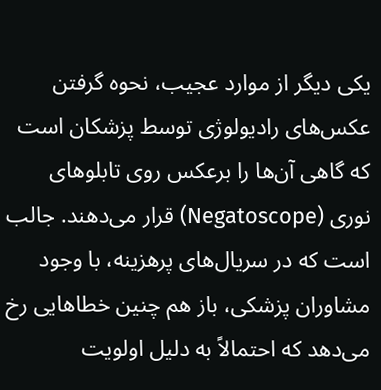یکی دیگر از موارد عجیب، نحوه گرفتن عکس‌های رادیولوژی توسط پزشکان است که گاهی آن‌ها را برعکس روی تابلوهای نوری (Negatoscope) قرار می‌دهند. جالب است که در سریال‌های پرهزینه، با وجود مشاوران پزشکی، باز هم چنین خطاهایی رخ می‌دهد که احتمالاً به دلیل اولویت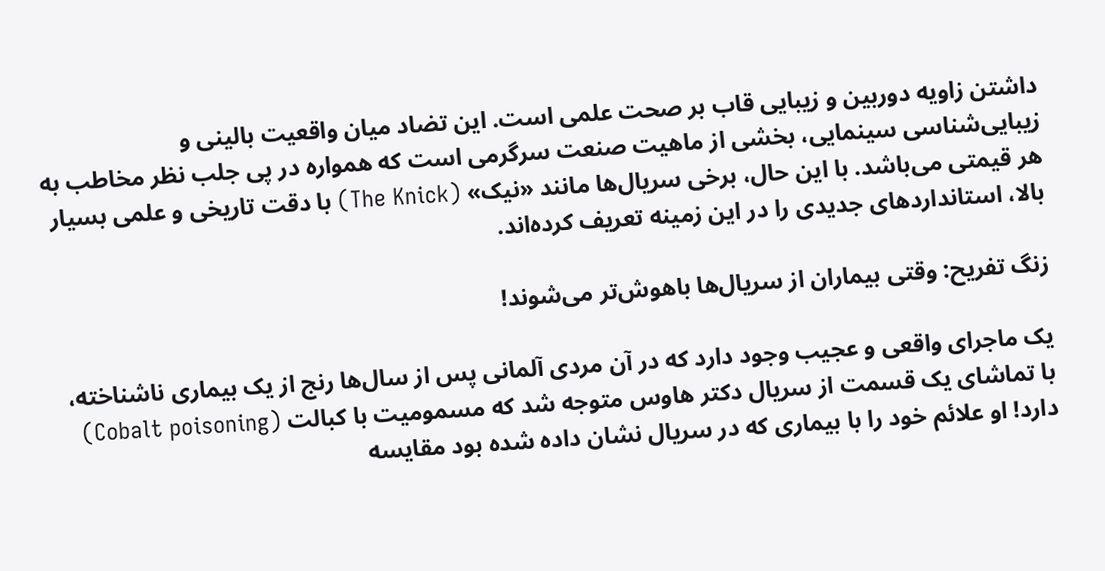داشتن زاویه دوربین و زیبایی قاب بر صحت علمی است. این تضاد میان واقعیت بالینی و زیبایی‌شناسی سینمایی، بخشی از ماهیت صنعت سرگرمی است که همواره در پی جلب نظر مخاطب به هر قیمتی می‌باشد. با این حال، برخی سریال‌ها مانند «نیک» (The Knick) با دقت تاریخی و علمی بسیار بالا، استانداردهای جدیدی را در این زمینه تعریف کرده‌اند.

زنگ تفریح: وقتی بیماران از سریال‌ها باهوش‌تر می‌شوند!

یک ماجرای واقعی و عجیب وجود دارد که در آن مردی آلمانی پس از سال‌ها رنج از یک بیماری ناشناخته، با تماشای یک قسمت از سریال دکتر هاوس متوجه شد که مسمومیت با کبالت (Cobalt poisoning) دارد! او علائم خود را با بیماری که در سریال نشان داده شده بود مقایسه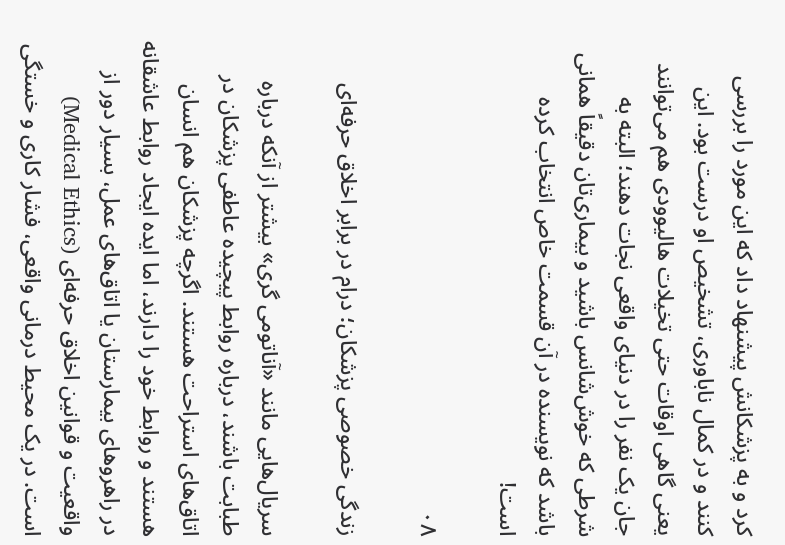کرد و به پزشکانش پیشنهاد داد که این مورد را بررسی کنند و در کمال ناباوری، تشخیص او درست بود. این یعنی گاهی اوقات حتی تخیلات هالیوودی هم می‌توانند جان یک نفر را در دنیای واقعی نجات دهند؛ البته به شرطی که خوش‌شانس باشید و بیماری‌تان دقیقاً همانی باشد که نویسنده در آن قسمت خاص انتخاب کرده است!

۰۸

زندگی خصوصی پزشکان؛ درام در برابر اخلاق حرفه‌ای

سریال‌هایی مانند «آناتومی گری» بیشتر از آنکه درباره طبابت باشند، درباره روابط پیچیده عاطفی پزشکان در اتاق‌های استراحت هستند. اگرچه پزشکان هم انسان هستند و روابط خود را دارند، اما ایده ایجاد روابط عاشقانه در راهروهای بیمارستان یا اتاق‌های عمل، بسیار دور از واقعیت و قوانین اخلاق حرفه‌ای (Medical Ethics) است. در یک محیط درمانی واقعی، فشار کاری و خستگی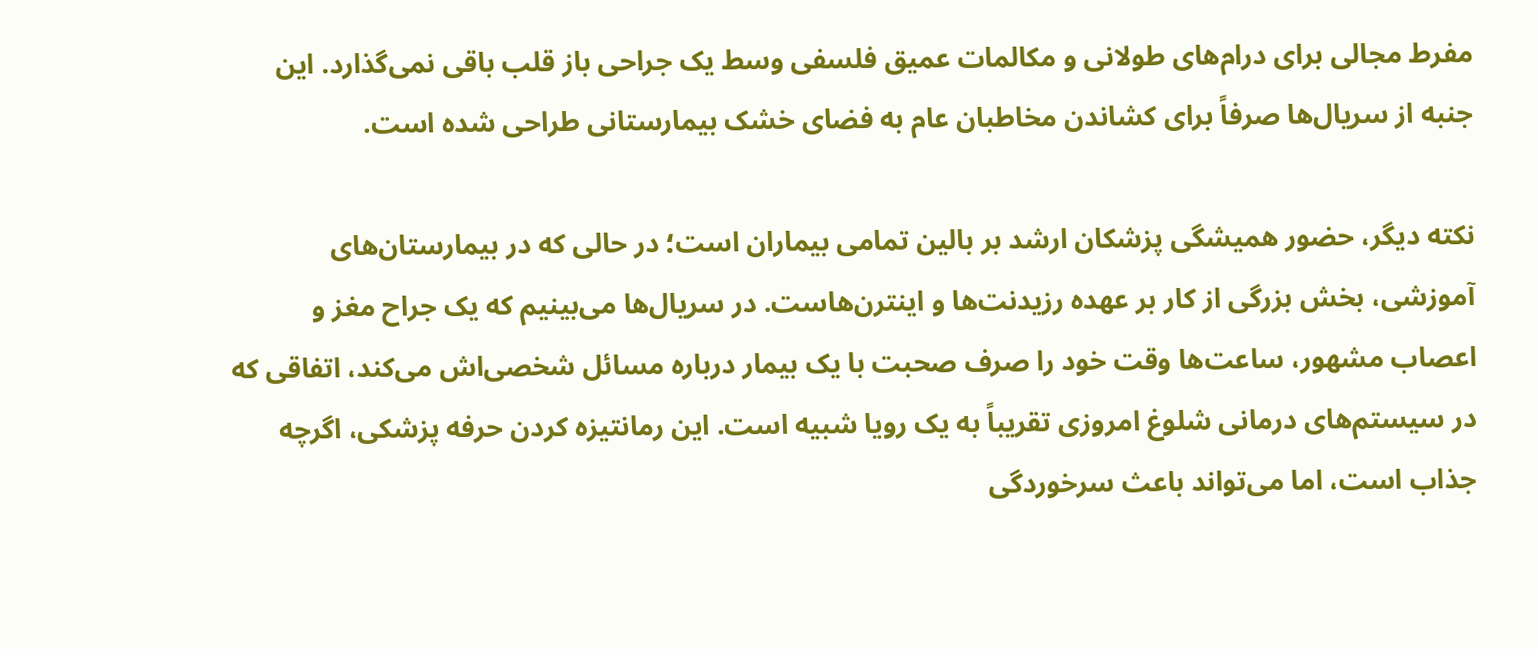مفرط مجالی برای درام‌های طولانی و مکالمات عمیق فلسفی وسط یک جراحی باز قلب باقی نمی‌گذارد. این جنبه از سریال‌ها صرفاً برای کشاندن مخاطبان عام به فضای خشک بیمارستانی طراحی شده است.

نکته دیگر، حضور همیشگی پزشکان ارشد بر بالین تمامی بیماران است؛ در حالی که در بیمارستان‌های آموزشی، بخش بزرگی از کار بر عهده رزیدنت‌ها و اینترن‌هاست. در سریال‌ها می‌بینیم که یک جراح مغز و اعصاب مشهور، ساعت‌ها وقت خود را صرف صحبت با یک بیمار درباره مسائل شخصی‌اش می‌کند، اتفاقی که در سیستم‌های درمانی شلوغ امروزی تقریباً به یک رویا شبیه است. این رمانتیزه کردن حرفه پزشکی، اگرچه جذاب است، اما می‌تواند باعث سرخوردگی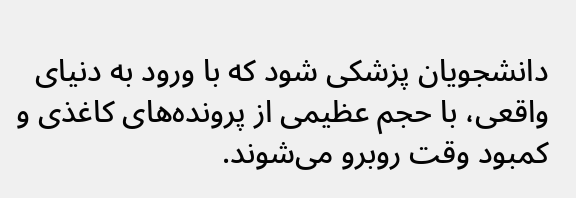دانشجویان پزشکی شود که با ورود به دنیای واقعی، با حجم عظیمی از پرونده‌های کاغذی و کمبود وقت روبرو می‌شوند.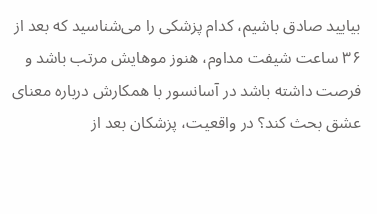بیایید صادق باشیم، کدام پزشکی را می‌شناسید که بعد از ۳۶ ساعت شیفت مداوم، هنوز موهایش مرتب باشد و فرصت داشته باشد در آسانسور با همکارش درباره معنای عشق بحث کند؟ در واقعیت، پزشکان بعد از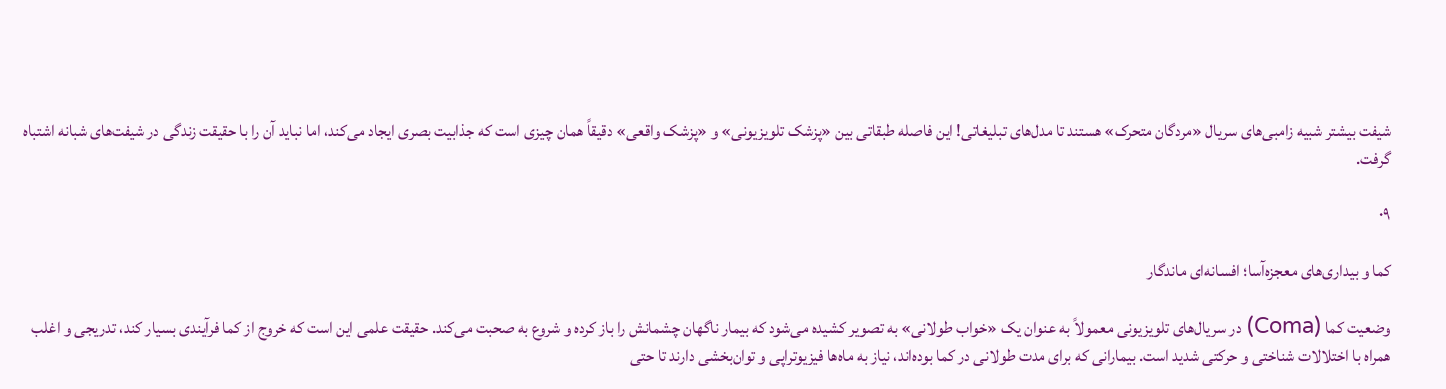شیفت بیشتر شبیه زامبی‌های سریال «مردگان متحرک» هستند تا مدل‌های تبلیغاتی! این فاصله طبقاتی بین «پزشک تلویزیونی» و «پزشک واقعی» دقیقاً همان چیزی است که جذابیت بصری ایجاد می‌کند، اما نباید آن را با حقیقت زندگی در شیفت‌های شبانه اشتباه گرفت.

۰۹

کما و بیداری‌های معجزه‌آسا؛ افسانه‌ای ماندگار

وضعیت کما (Coma) در سریال‌های تلویزیونی معمولاً به عنوان یک «خواب طولانی» به تصویر کشیده می‌شود که بیمار ناگهان چشمانش را باز کرده و شروع به صحبت می‌کند. حقیقت علمی این است که خروج از کما فرآیندی بسیار کند، تدریجی و اغلب همراه با اختلالات شناختی و حرکتی شدید است. بیمارانی که برای مدت طولانی در کما بوده‌اند، نیاز به ماه‌ها فیزیوتراپی و توان‌بخشی دارند تا حتی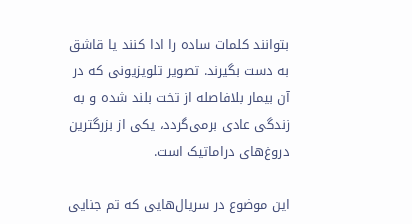بتوانند کلمات ساده را ادا کنند یا قاشق به دست بگیرند. تصویر تلویزیونی که در آن بیمار بلافاصله از تخت بلند شده و به زندگی عادی برمی‌گردد، یکی از بزرگترین دروغ‌های دراماتیک است.

این موضوع در سریال‌هایی که تم جنایی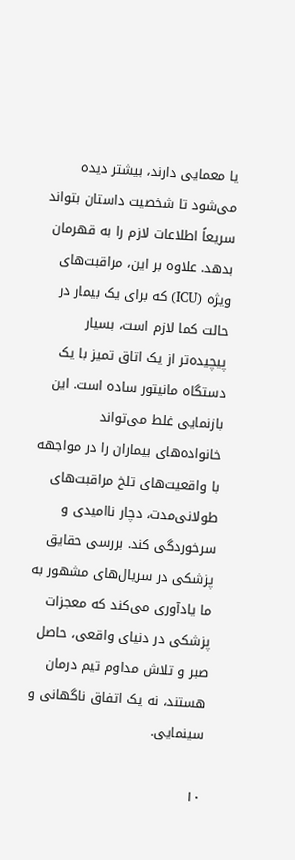یا معمایی دارند، بیشتر دیده می‌شود تا شخصیت داستان بتواند سریعاً اطلاعات لازم را به قهرمان بدهد. علاوه بر این، مراقبت‌های ویژه (ICU) که برای یک بیمار در حالت کما لازم است، بسیار پیچیده‌تر از یک اتاق تمیز با یک دستگاه مانیتور ساده است. این بازنمایی غلط می‌تواند خانواده‌های بیماران را در مواجهه با واقعیت‌های تلخ مراقبت‌های طولانی‌مدت، دچار ناامیدی و سرخوردگی کند. بررسی حقایق پزشکی در سریال‌های مشهور به ما یادآوری می‌کند که معجزات پزشکی در دنیای واقعی، حاصل صبر و تلاش مداوم تیم درمان هستند، نه یک اتفاق ناگهانی و سینمایی.

۱۰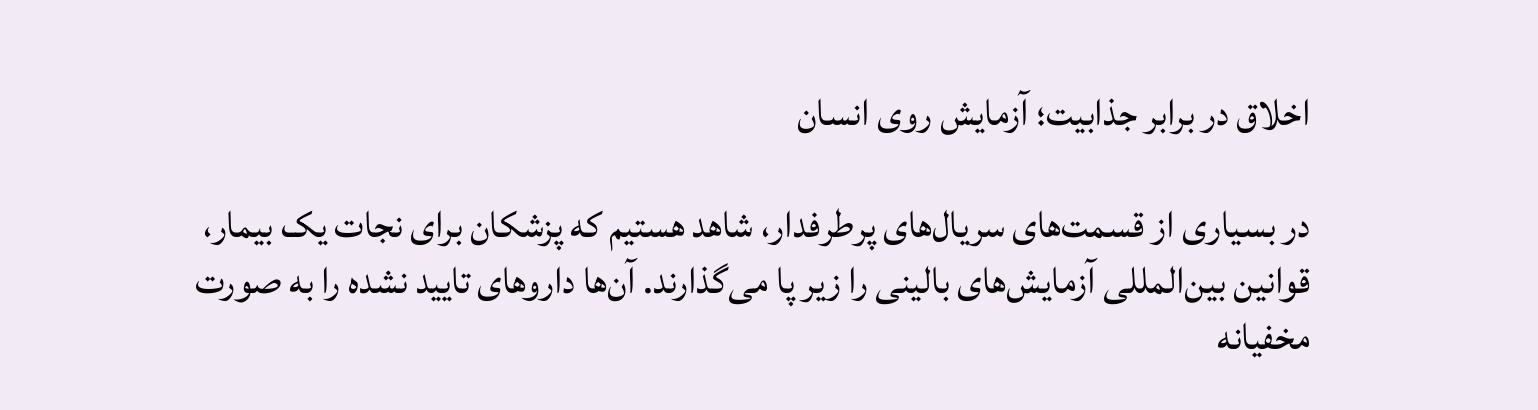اخلاق در برابر جذابیت؛ آزمایش روی انسان

در بسیاری از قسمت‌های سریال‌های پرطرفدار، شاهد هستیم که پزشکان برای نجات یک بیمار، قوانین بین‌المللی آزمایش‌های بالینی را زیر پا می‌گذارند. آن‌ها داروهای تایید نشده را به صورت مخفیانه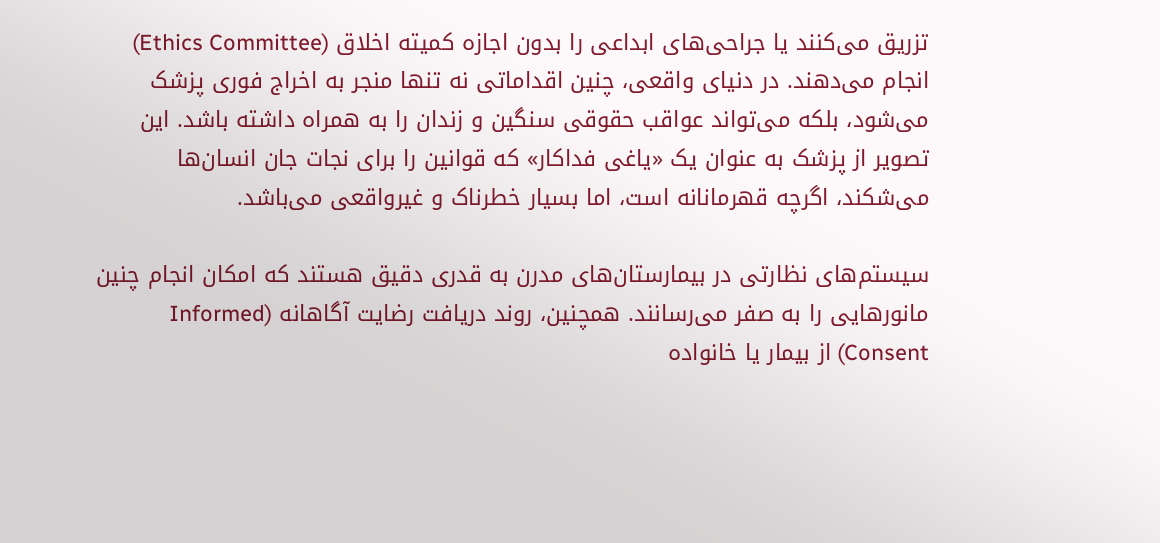تزریق می‌کنند یا جراحی‌های ابداعی را بدون اجازه کمیته اخلاق (Ethics Committee) انجام می‌دهند. در دنیای واقعی، چنین اقداماتی نه تنها منجر به اخراج فوری پزشک می‌شود، بلکه می‌تواند عواقب حقوقی سنگین و زندان را به همراه داشته باشد. این تصویر از پزشک به عنوان یک «یاغی فداکار» که قوانین را برای نجات جان انسان‌ها می‌شکند، اگرچه قهرمانانه است، اما بسیار خطرناک و غیرواقعی می‌باشد.

سیستم‌های نظارتی در بیمارستان‌های مدرن به قدری دقیق هستند که امکان انجام چنین مانورهایی را به صفر می‌رسانند. همچنین، روند دریافت رضایت آگاهانه (Informed Consent) از بیمار یا خانواده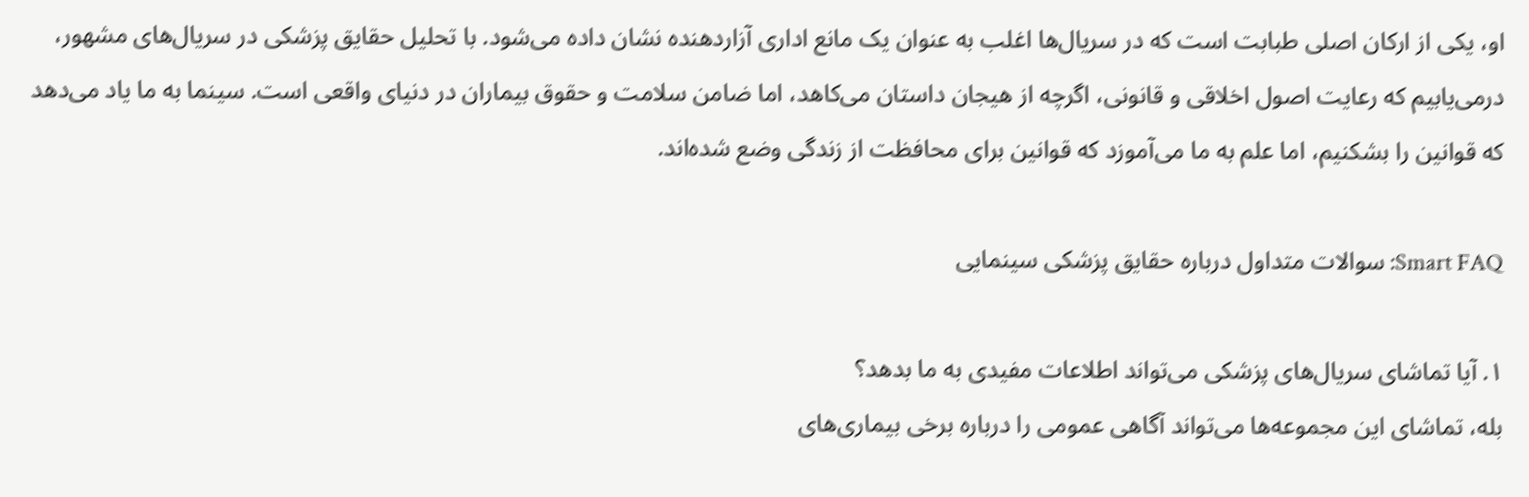او، یکی از ارکان اصلی طبابت است که در سریال‌ها اغلب به عنوان یک مانع اداری آزاردهنده نشان داده می‌شود. با تحلیل حقایق پزشکی در سریال‌های مشهور، درمی‌یابیم که رعایت اصول اخلاقی و قانونی، اگرچه از هیجان داستان می‌کاهد، اما ضامن سلامت و حقوق بیماران در دنیای واقعی است. سینما به ما یاد می‌دهد که قوانین را بشکنیم، اما علم به ما می‌آموزد که قوانین برای محافظت از زندگی وضع شده‌اند.

Smart FAQ: سوالات متداول درباره حقایق پزشکی سینمایی

۱. آیا تماشای سریال‌های پزشکی می‌تواند اطلاعات مفیدی به ما بدهد؟
بله، تماشای این مجموعه‌ها می‌تواند آگاهی عمومی را درباره برخی بیماری‌های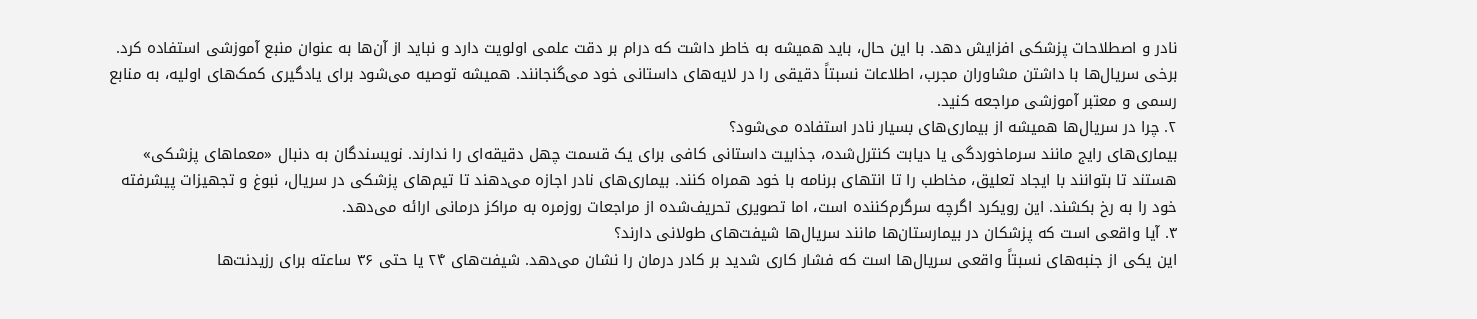نادر و اصطلاحات پزشکی افزایش دهد. با این حال، باید همیشه به خاطر داشت که درام بر دقت علمی اولویت دارد و نباید از آن‌ها به عنوان منبع آموزشی استفاده کرد. برخی سریال‌ها با داشتن مشاوران مجرب، اطلاعات نسبتاً دقیقی را در لایه‌های داستانی خود می‌گنجانند. همیشه توصیه می‌شود برای یادگیری کمک‌های اولیه، به منابع رسمی و معتبر آموزشی مراجعه کنید.
۲. چرا در سریال‌ها همیشه از بیماری‌های بسیار نادر استفاده می‌شود؟
بیماری‌های رایج مانند سرماخوردگی یا دیابت کنترل‌شده، جذابیت داستانی کافی برای یک قسمت چهل دقیقه‌ای را ندارند. نویسندگان به دنبال «معماهای پزشکی» هستند تا بتوانند با ایجاد تعلیق، مخاطب را تا انتهای برنامه با خود همراه کنند. بیماری‌های نادر اجازه می‌دهند تا تیم‌های پزشکی در سریال، نبوغ و تجهیزات پیشرفته خود را به رخ بکشند. این رویکرد اگرچه سرگرم‌کننده است، اما تصویری تحریف‌شده از مراجعات روزمره به مراکز درمانی ارائه می‌دهد.
۳. آیا واقعی است که پزشکان در بیمارستان‌ها مانند سریال‌ها شیفت‌های طولانی دارند؟
این یکی از جنبه‌های نسبتاً واقعی سریال‌ها است که فشار کاری شدید بر کادر درمان را نشان می‌دهد. شیفت‌های ۲۴ یا حتی ۳۶ ساعته برای رزیدنت‌ها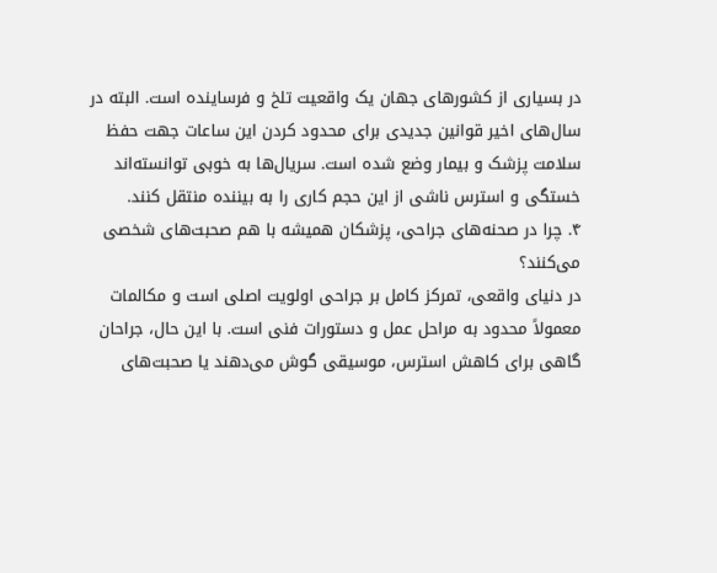در بسیاری از کشورهای جهان یک واقعیت تلخ و فرساینده است. البته در سال‌های اخیر قوانین جدیدی برای محدود کردن این ساعات جهت حفظ سلامت پزشک و بیمار وضع شده است. سریال‌ها به خوبی توانسته‌اند خستگی و استرس ناشی از این حجم کاری را به بیننده منتقل کنند.
۴. چرا در صحنه‌های جراحی، پزشکان همیشه با هم صحبت‌های شخصی می‌کنند؟
در دنیای واقعی، تمرکز کامل بر جراحی اولویت اصلی است و مکالمات معمولاً محدود به مراحل عمل و دستورات فنی است. با این حال، جراحان گاهی برای کاهش استرس، موسیقی گوش می‌دهند یا صحبت‌های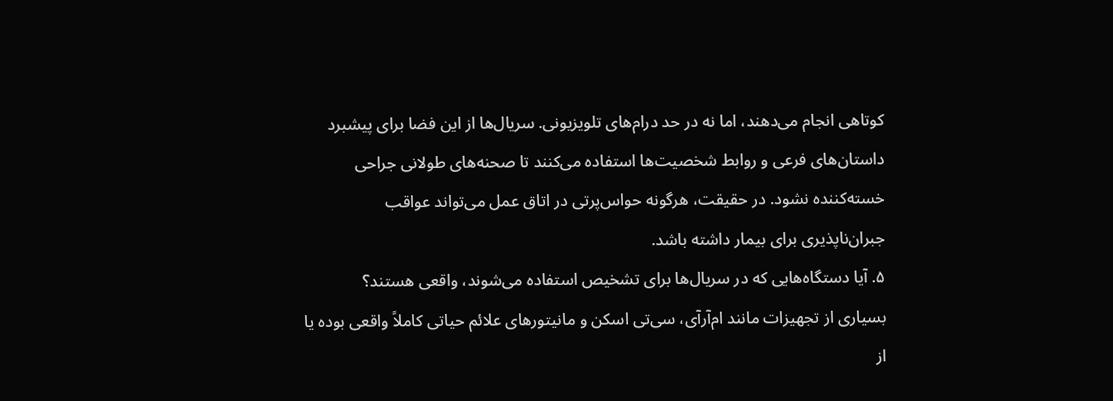کوتاهی انجام می‌دهند، اما نه در حد درام‌های تلویزیونی. سریال‌ها از این فضا برای پیشبرد داستان‌های فرعی و روابط شخصیت‌ها استفاده می‌کنند تا صحنه‌های طولانی جراحی خسته‌کننده نشود. در حقیقت، هرگونه حواس‌پرتی در اتاق عمل می‌تواند عواقب جبران‌ناپذیری برای بیمار داشته باشد.
۵. آیا دستگاه‌هایی که در سریال‌ها برای تشخیص استفاده می‌شوند، واقعی هستند؟
بسیاری از تجهیزات مانند ام‌آر‌آی، سی‌تی اسکن و مانیتورهای علائم حیاتی کاملاً واقعی بوده یا از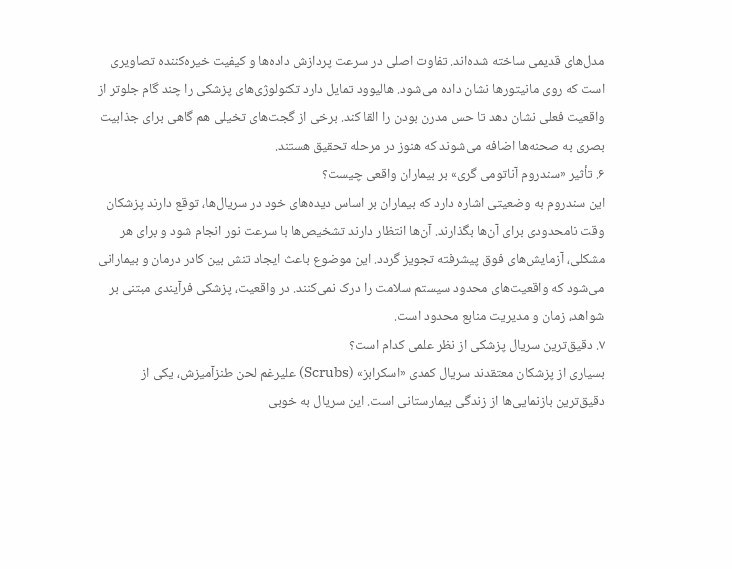مدل‌های قدیمی ساخته شده‌اند. تفاوت اصلی در سرعت پردازش داده‌ها و کیفیت خیره‌کننده تصاویری است که روی مانیتورها نشان داده می‌شود. هالیوود تمایل دارد تکنولوژی‌های پزشکی را چند گام جلوتر از واقعیت فعلی نشان دهد تا حس مدرن بودن را القا کند. برخی از گجت‌های تخیلی هم گاهی برای جذابیت بصری به صحنه‌ها اضافه می‌شوند که هنوز در مرحله تحقیق هستند.
۶. تأثیر «سندروم آناتومی گری» بر بیماران واقعی چیست؟
این سندروم به وضعیتی اشاره دارد که بیماران بر اساس دیده‌های خود در سریال‌ها، توقع دارند پزشکان وقت نامحدودی برای آن‌ها بگذارند. آن‌ها انتظار دارند تشخیص‌ها با سرعت نور انجام شود و برای هر مشکلی، آزمایش‌های فوق پیشرفته تجویز گردد. این موضوع باعث ایجاد تنش بین کادر درمان و بیمارانی می‌شود که واقعیت‌های محدود سیستم سلامت را درک نمی‌کنند. در واقعیت، پزشکی فرآیندی مبتنی بر شواهد، زمان و مدیریت منابع محدود است.
۷. دقیق‌ترین سریال پزشکی از نظر علمی کدام است؟
بسیاری از پزشکان معتقدند سریال کمدی «اسکرابز» (Scrubs) علیرغم لحن طنزآمیزش، یکی از دقیق‌ترین بازنمایی‌ها از زندگی بیمارستانی است. این سریال به خوبی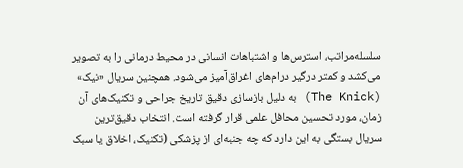سلسله‌مراتب، استرس‌ها و اشتباهات انسانی در محیط درمانی را به تصویر می‌کشد و کمتر درگیر درام‌های اغراق‌آمیز می‌شود. همچنین سریال «نیک» (The Knick) به دلیل بازسازی دقیق تاریخ جراحی و تکنیک‌های آن زمان، مورد تحسین محافل علمی قرار گرفته است. انتخاب دقیق‌ترین سریال بستگی به این دارد که چه جنبه‌ای از پزشکی (تکنیک، اخلاق یا سبک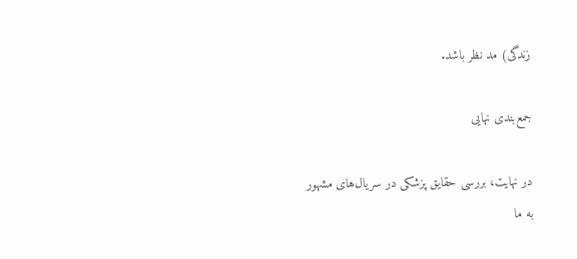زندگی) مد نظر باشد.

جمع‌بندی نهایی

در نهایت، بررسی حقایق پزشکی در سریال‌های مشهور به ما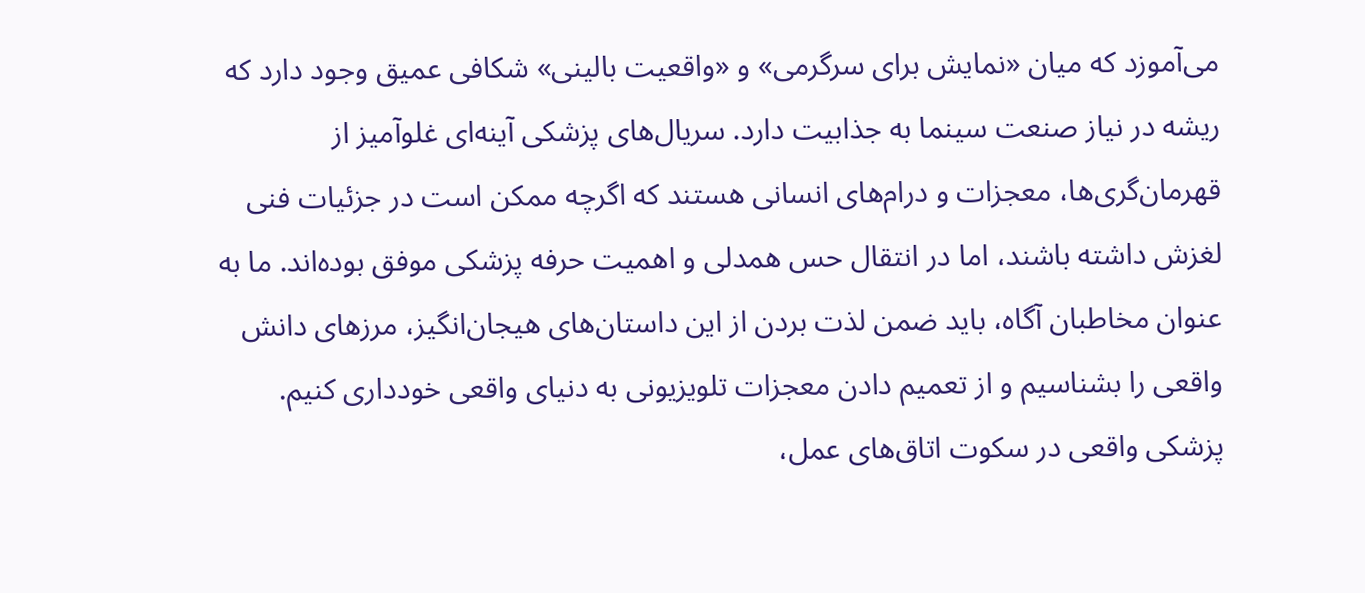می‌آموزد که میان «نمایش برای سرگرمی» و «واقعیت بالینی» شکافی عمیق وجود دارد که ریشه در نیاز صنعت سینما به جذابیت دارد. سریال‌های پزشکی آینه‌ای غلوآمیز از قهرمان‌گری‌ها، معجزات و درام‌های انسانی هستند که اگرچه ممکن است در جزئیات فنی لغزش داشته باشند، اما در انتقال حس همدلی و اهمیت حرفه پزشکی موفق بوده‌اند. ما به عنوان مخاطبان آگاه، باید ضمن لذت بردن از این داستان‌های هیجان‌انگیز، مرزهای دانش واقعی را بشناسیم و از تعمیم دادن معجزات تلویزیونی به دنیای واقعی خودداری کنیم. پزشکی واقعی در سکوت اتاق‌های عمل،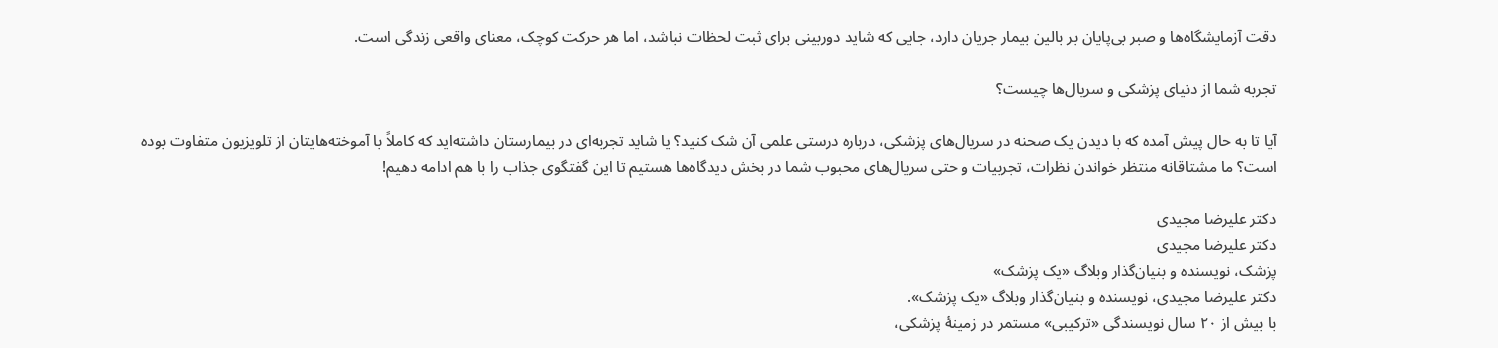دقت آزمایشگاه‌ها و صبر بی‌پایان بر بالین بیمار جریان دارد، جایی که شاید دوربینی برای ثبت لحظات نباشد، اما هر حرکت کوچک، معنای واقعی زندگی است.

تجربه شما از دنیای پزشکی و سریال‌ها چیست؟

آیا تا به حال پیش آمده که با دیدن یک صحنه در سریال‌های پزشکی، درباره درستی علمی آن شک کنید؟ یا شاید تجربه‌ای در بیمارستان داشته‌اید که کاملاً با آموخته‌هایتان از تلویزیون متفاوت بوده است؟ ما مشتاقانه منتظر خواندن نظرات، تجربیات و حتی سریال‌های محبوب شما در بخش دیدگاه‌ها هستیم تا این گفتگوی جذاب را با هم ادامه دهیم!

دکتر علیرضا مجیدی
دکتر علیرضا مجیدی
پزشک، نویسنده و بنیان‌گذار وبلاگ «یک پزشک»
دکتر علیرضا مجیدی، نویسنده و بنیان‌گذار وبلاگ «یک پزشک».
با بیش از ۲۰ سال نویسندگی «ترکیبی» مستمر در زمینهٔ پزشکی،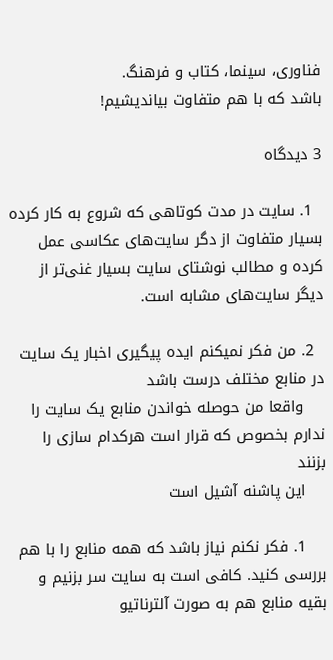فناوری، سینما، کتاب و فرهنگ.
باشد که با هم متفاوت بیاندیشیم!

3 دیدگاه

  1. سایت در مدت کوتاهی که شروع به کار کرده بسیار متفاوت از دگر سایت‌های عکاسی عمل کرده و مطالب نوشتای سایت بسیار غنی‌تر از دیگر سایت‌های مشابه است.

  2. من فکر نمیکنم ایده پیگیری اخبار یک سایت در منابع مختلف درست باشد
    واقعا من حوصله خواندن منابع یک سایت را ندارم بخصوص که قرار است هرکدام سازی را بزنند
    این پاشنه آشیل است

    1. فکر نکنم نیاز باشد که همه منابع را با هم بررسی کنید. کافی است به سایت سر بزنیم و بقیه منابع هم به صورت آلترناتیو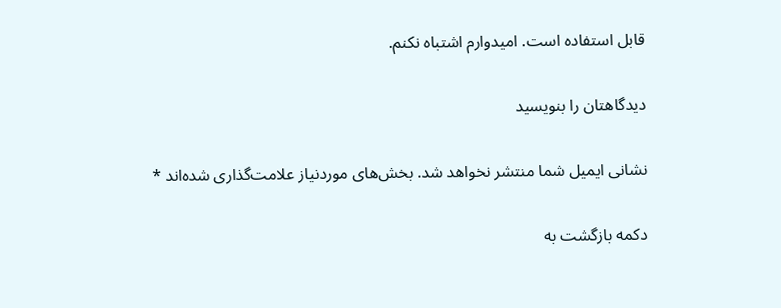قابل استفاده است. امیدوارم اشتباه نکنم.

دیدگاهتان را بنویسید

نشانی ایمیل شما منتشر نخواهد شد. بخش‌های موردنیاز علامت‌گذاری شده‌اند *

دکمه بازگشت به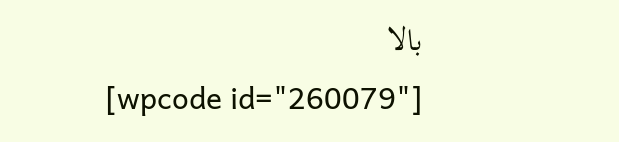بالا
[wpcode id="260079"]